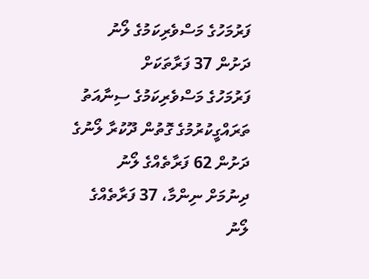ފަރުމަހުގެ މަސްވެރިކަމުގެ ލޯނު ދަށުން 37 ފަރާތަކަށް
ފަރުމަހުގެ މަސްވެރިކަމުގެ ސިނާއަތު ތަރައްގީކުރުމުގެ ގޮތުން ދޫކުރާ ލޯނުގެ ދަށުން 62 ފަރާތެއްގެ ލޯނު ދިނުމަށް ނިންމާ، 37 ފަރާތެއްގެ ލޯނު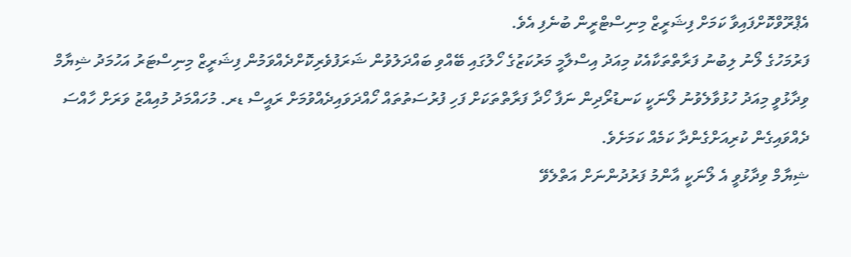އެޕްރޫވްކޮށްފައިވާ ކަމަށް ފިޝަރީޒް މިނިސްޓްރީން ބުނެފި އެވެ.
ފަރުމަހުގެ ލޯނު ލިބުނު ފަރާތްތަކާއެކު މިއަދު އިސްލާމީ މަރުކަޒުގެ ހޯލުގައި ބޭއްވި ބައްދަލުވުން ޝަރަފުވެރިކޮށްދެއްވަމުން ފިޝަރީޒް މިނިސްޓަރު އަހުމަދު ޝިޔާމް ވިދާޅުވީ މިއަދު ހުޅުވާލެވުނު ލޯނަކީ ކަނޑުރޯދިން ނަފާ ހޯދާ ފަރާތްތަކަށް ފަހި ފުރުސަތުތައް ހޯއްދަވައިދެއްވުމަށް ރައީސް ޑރ. މުހައްމަދު މުއިއްޒު ވަރަށް ހާއްސަ ދެއްވައިގެން ކުރިއަށްގެންދާ ކަމެއް ކަމަށެވެ.
ޝިޔާމް ވިދާޅުވީ އެ ލޯނަކީ އާންމު ފަރުދުންނަށް އަތްލެވޭ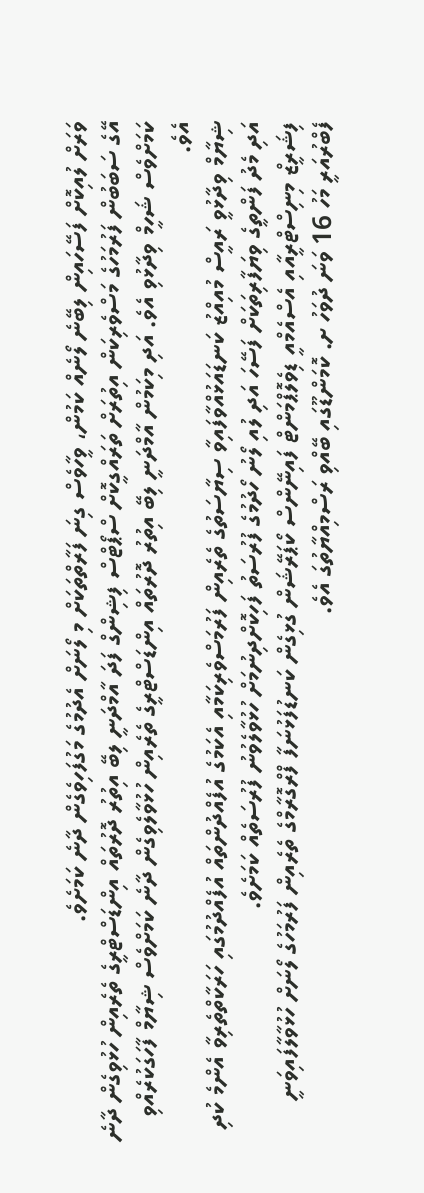ވަރަށް ލުއިކޮށް ފަސޭހައިން ލިބޭނެ ލޯނެއް ކަމުން، ވީހާވެސް ގިނަ ފަރާތްތަކަށް މި ލޯނަށް އެދުމުގެ މަގުފަހިވެގެން ދާނެ ކަމަށެވެ.
އޭގެ ސަބަބުން ފަރުމަހުގެ މަސްވެރިކަން އިތުރަށް ތަރައްގީކޮށް ސްޕޯޓްސް ފިޝިންގް ފަދަ އާމްދަނީ ލިބޭ އިތުރު ދޮރުތައް އިންޑަސްޓްރީގެ ތެރެއިން ހުޅުވިގެން ދާނެ ކަމަށްވެސް ޝަހީމް ވިދާޅުވި އެވެ. އަދި މިކަމުން އާމްދަނީ ލިބޭ އިތުރު ދޮރުތައް އިންޑަސްޓްރީގެ ތެރެއިން ހުޅުވާލެވިގެން ދާނެ ކަމަށްވެސް ޝިޔާމް ފާހަގަކުރެއްވި އެވެ.
ޝިޔާމް ވިދާޅުވީ ރައީސް މުއިއްޒު ކަނޑައަޅުއްވާފައިވާ ސިޔާސަތުގެ ތެރެއިން ފަރުމަސްވެރިކަމާއި އެކަމުގެ އުފެއްދުންތައް އުފެއްދުމުގައި ހަރަކާތްތެރިވާ އެންމެ ކުދި އަދި މެދު ފަންތީގެ ވިޔަފާރިތަކަށް ފަސޭހަ އަދި ލުއި ލޯނު ހޯދުމުގެ ފުރުސަތު ފަހިކޮށްދިނުމަށް ހުޅުވާލެވުނު ފުރުސަތެއް ކަމަށެވެ.
ފިޝަރީޒް މިނިސްޓްރީއާއި އެސްއެމްއީ ޑިވެލޮޕްމަންޓް ފައިނޭންސް ކޯޕަރޭޝަން ގުޅިގެން ކަނޑުފަޅުނަފާ ފްރްގޮރާމްގެ ތެރެއިން ފަރުމަހުގެ ލޯނަށް ހުޅުވާލާފައިވަނީ ފެބްރުއަރީ މަހު 16 ވަނަ ދުވަހު ށ. ކޮމަންޑޫގައި ބޭއްވި ރަސްމިއްޔާތުގަ އެވެ.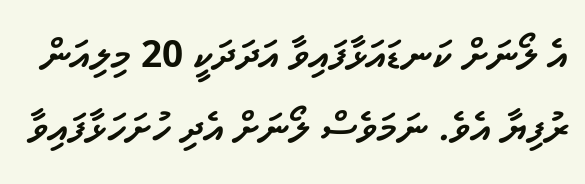އެ ލޯނަށް ކަނޑައަޅާފައިވާ އަދަދަކީ 20 މިލިއަން ރުފިޔާ އެވެ. ނަމަވެސް ލޯނަށް އެދި ހުށަހަޅާފައިވާ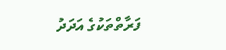ފަރާތްތަކުގެ އަދަދު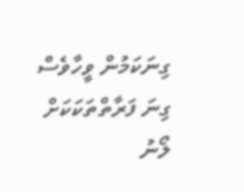ގިނަކަމުން ވީހާވެސް ގިނަ ފަރާތްތަކަކަށް ލޯނު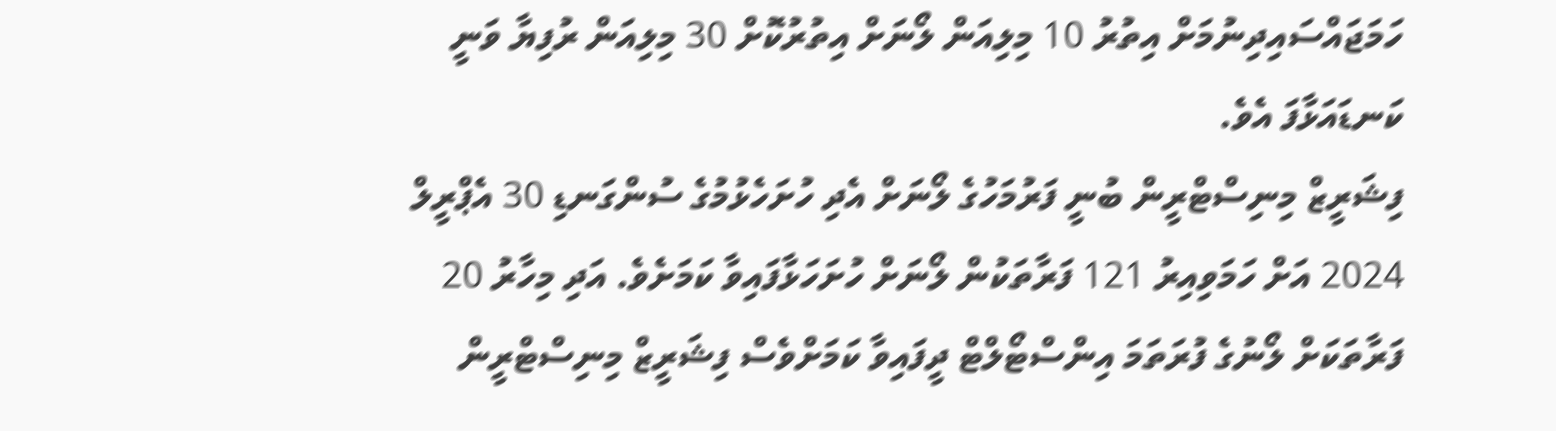ހަމަޖައްސައިދިނުމަށް އިތުރު 10 މިލިއަން ލޯނަށް އިތުރުކޮށް 30 މިލިއަން ރުފިޔާ ވަނީ ކަނޑައަޅާފަ އެވެ.
ފިޝަރީޒް މިނިސްޓްރީން ބުނީ ފަރުމަހުގެ ލޯނަށް އެދި ހުށަހެޅުމުގެ ސުންގަނޑި 30 އެޕްރީލް 2024 އަށް ހަމަވިއިރު 121 ފަރާތަކުން ލޯނަށް ހުށަހަޅާފައިވާ ކަމަށެވެ. އަދި މިހާރު 20 ފަރާތަކަށް ލޯނުގެ ފުރަތަމަ އިންސްޓޯލްޓް ދީފައިވާ ކަމަށްވެސް ފިޝަރީޒް މިނިސްޓްރީން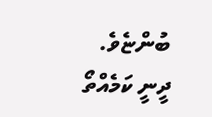ބުންޏެވެ.
ދީނީ ކަމެއްތޯ